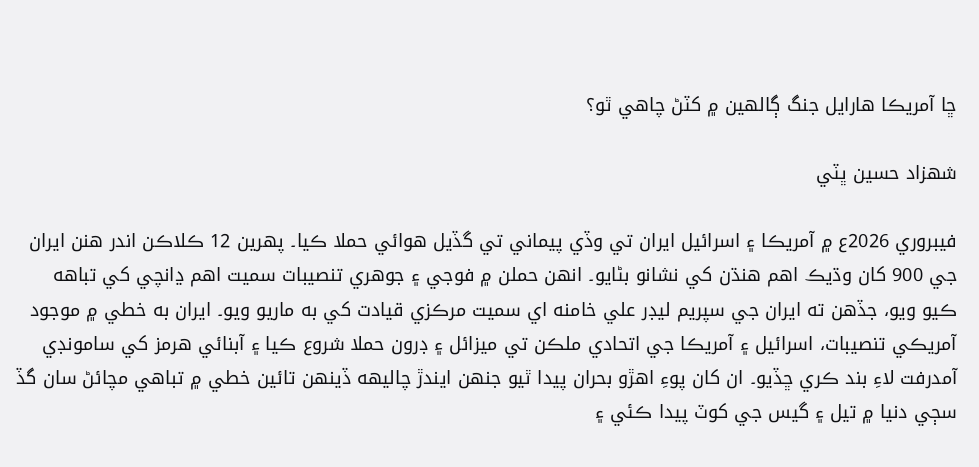ڇا آمريڪا هارايل جنگ ڳالهين ۾ کٽڻ چاهي ٿو؟

شهزاد حسين ڀٽي

فيبروري 2026ع ۾ آمريڪا ۽ اسرائيل ايران تي وڏي پيماني تي گڏيل هوائي حملا ڪيا۔ پهرين 12 ڪلاڪن اندر هنن ايران جي 900 کان وڌيڪ اهم هنڌن کي نشانو بڻايو۔ انهن حملن ۾ فوجي ۽ جوهري تنصيبات سميت اهم ڍانچي کي تباهه ڪيو ويو، جڏهن ته ايران جي سپريم ليڊر علي خامنه اي سميت مرڪزي قيادت کي به ماريو ويو۔ ايران به خطي ۾ موجود آمريڪي تنصيبات، اسرائيل ۽ آمريڪا جي اتحادي ملڪن تي ميزائل ۽ ڊرون حملا شروع ڪيا ۽ آبنائي هرمز کي سامونڊي آمدرفت لاءِ بند ڪري ڇڏيو۔ ان کان پوءِ اهڙو بحران پيدا ٿيو جنهن ايندڙ چاليهه ڏينهن تائين خطي ۾ تباهي مچائڻ سان گڏ سڄي دنيا ۾ تيل ۽ گيس جي کوٽ پيدا ڪئي ۽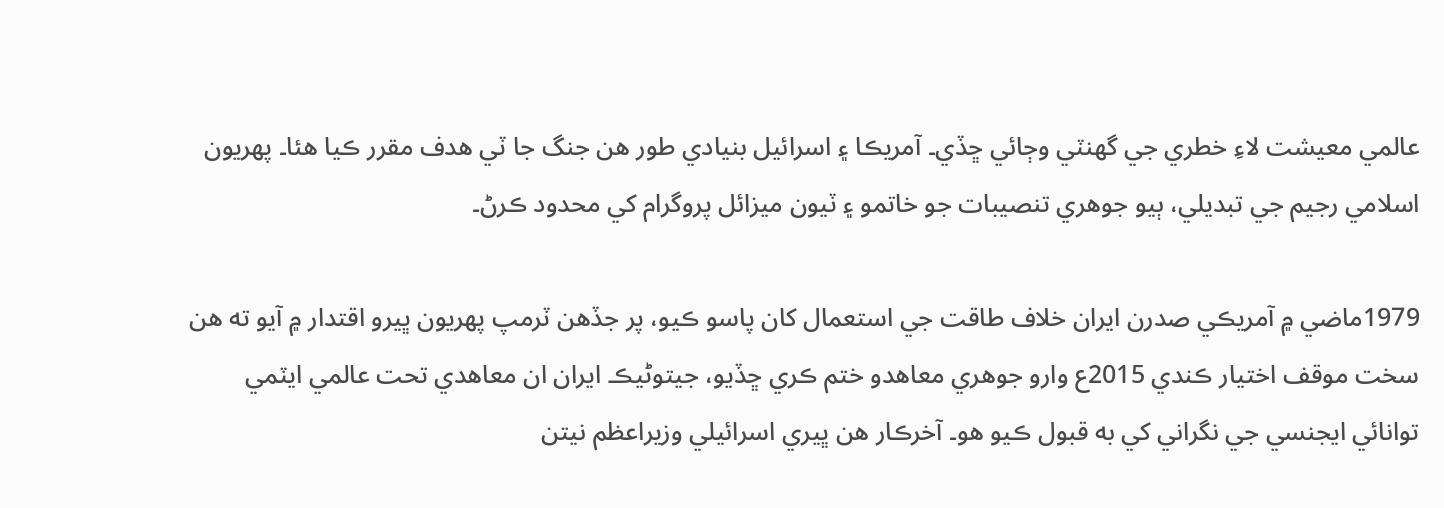عالمي معيشت لاءِ خطري جي گهنٽي وڄائي ڇڏي۔ آمريڪا ۽ اسرائيل بنيادي طور هن جنگ جا ٽي هدف مقرر ڪيا هئا۔ پهريون اسلامي رجيم جي تبديلي، ٻيو جوهري تنصيبات جو خاتمو ۽ ٽيون ميزائل پروگرام کي محدود ڪرڻ۔

1979ماضي ۾ آمريڪي صدرن ايران خلاف طاقت جي استعمال کان پاسو ڪيو، پر جڏهن ٽرمپ پهريون ڀيرو اقتدار ۾ آيو ته هن سخت موقف اختيار ڪندي 2015ع وارو جوهري معاهدو ختم ڪري ڇڏيو، جيتوڻيڪ ايران ان معاهدي تحت عالمي ايٽمي توانائي ايجنسي جي نگراني کي به قبول ڪيو هو۔ آخرڪار هن ڀيري اسرائيلي وزيراعظم نيتن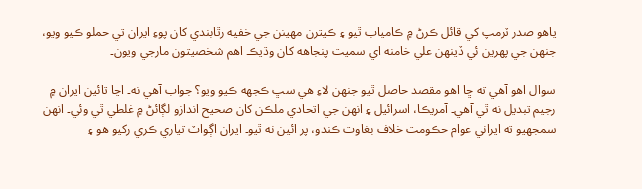ياھو صدر ٽرمپ کي قائل ڪرڻ ۾ ڪامياب ٿيو ۽ ڪيترن مهينن جي خفيه رٿابندي کان پوءِ ايران تي حملو ڪيو ويو، جنهن جي پهرين ئي ڏينهن علي خامنه اي سميت پنجاهه کان وڌيڪ اهم شخصيتون مارجي ويون۔

سوال اهو آهي ته ڇا اهو مقصد حاصل ٿيو جنهن لاءِ هي سڀ ڪجهه ڪيو ويو؟ جواب آهي نه۔ اڃا تائين ايران ۾ رجيم تبديل نه ٿي آهي۔ آمريڪا، اسرائيل ۽ انهن جي اتحادي ملڪن کان صحيح اندازو لڳائڻ ۾ غلطي ٿي وئي۔ انهن سمجهيو ته ايراني عوام حڪومت خلاف بغاوت ڪندو، پر ائين نه ٿيو۔ ايران اڳواٽ تياري ڪري رکيو هو ۽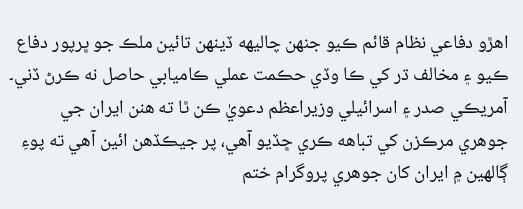اهڙو دفاعي نظام قائم ڪيو جنهن چاليهه ڏينهن تائين ملڪ جو ڀرپور دفاع ڪيو ۽ مخالف ڌر کي ڪا وڏي حڪمت عملي ڪاميابي حاصل نه ڪرڻ ڏني۔ آمريڪي صدر ۽ اسرائيلي وزيراعظم دعويٰ ڪن ٿا ته هنن ايران جي جوهري مرڪزن کي تباهه ڪري ڇڏيو آهي، پر جيڪڏهن ائين آهي ته پوءِ ڳالهين ۾ ايران کان جوهري پروگرام ختم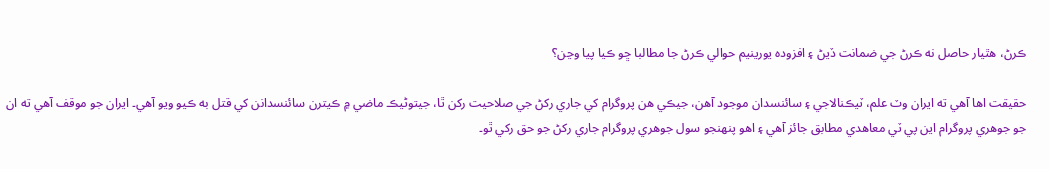ڪرڻ، هٿيار حاصل نه ڪرڻ جي ضمانت ڏيڻ ۽ افزودہ يورينيم حوالي ڪرڻ جا مطالبا ڇو ڪيا پيا وڃن؟

حقيقت اها آهي ته ايران وٽ علم، ٽيڪنالاجي ۽ سائنسدان موجود آهن، جيڪي هن پروگرام کي جاري رکڻ جي صلاحيت رکن ٿا، جيتوڻيڪ ماضي ۾ ڪيترن سائنسدانن کي قتل به ڪيو ويو آهي۔ ايران جو موقف آهي ته ان جو جوهري پروگرام اين پي ٽي معاهدي مطابق جائز آهي ۽ اهو پنهنجو سول جوهري پروگرام جاري رکڻ جو حق رکي ٿو۔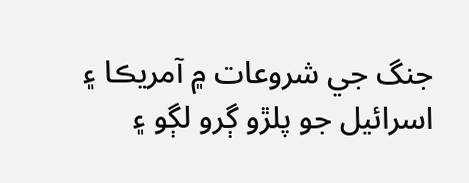جنگ جي شروعات ۾ آمريڪا ۽ اسرائيل جو پلڙو ڳرو لڳو ۽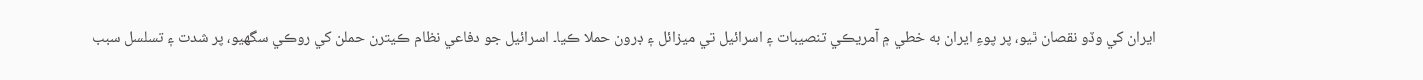ايران کي وڏو نقصان ٿيو، پر پوءِ ايران به خطي ۾ آمريڪي تنصيبات ۽ اسرائيل تي ميزائل ۽ ڊرون حملا ڪيا۔ اسرائيل جو دفاعي نظام ڪيترن حملن کي روڪي سگهيو، پر شدت ۽ تسلسل سبب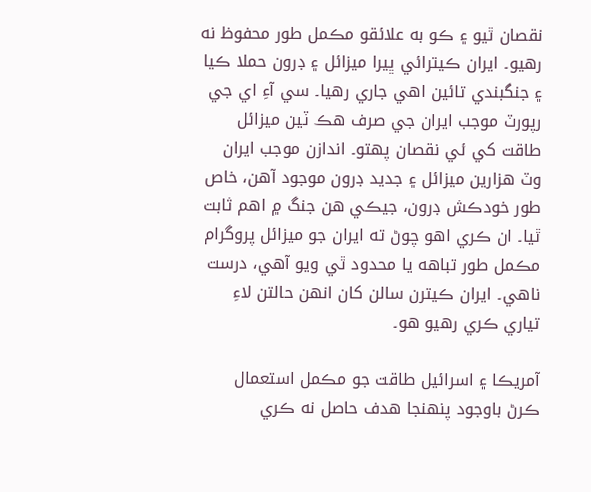نقصان ٿيو ۽ ڪو به علائقو مڪمل طور محفوظ نه رهيو۔ ايران ڪيترائي ڀيرا ميزائل ۽ ڊرون حملا ڪيا ۽ جنگبندي تائين اهي جاري رهيا۔ سي آءِ اي جي رپورٽ موجب ايران جي صرف هڪ ٽين ميزائل طاقت کي ئي نقصان پهتو۔ اندازن موجب ايران وٽ هزارين ميزائل ۽ جديد ڊرون موجود آهن، خاص طور خودڪش ڊرون، جيڪي هن جنگ ۾ اهم ثابت ٿيا۔ ان ڪري اهو چوڻ ته ايران جو ميزائل پروگرام مڪمل طور تباهه يا محدود ٿي ويو آهي، درست ناهي۔ ايران ڪيترن سالن کان انهن حالتن لاءِ تياري ڪري رهيو هو۔

آمريڪا ۽ اسرائيل طاقت جو مڪمل استعمال ڪرڻ باوجود پنهنجا هدف حاصل نه ڪري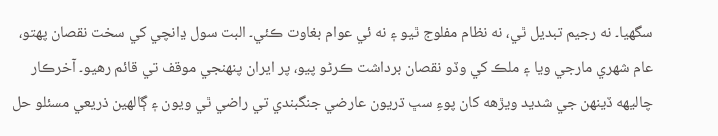سگهيا۔ نه رجيم تبديل ٿي، نه نظام مفلوج ٿيو ۽ نه ئي عوام بغاوت ڪئي۔ البت سول ڍانچي کي سخت نقصان پهتو، عام شهري مارجي ويا ۽ ملڪ کي وڏو نقصان برداشت ڪرڻو پيو، پر ايران پنهنجي موقف تي قائم رهيو۔ آخرڪار چاليهه ڏينهن جي شديد ويڙهه کان پوءِ سڀ ڌريون عارضي جنگبندي تي راضي ٿي ويون ۽ ڳالهين ذريعي مسئلو حل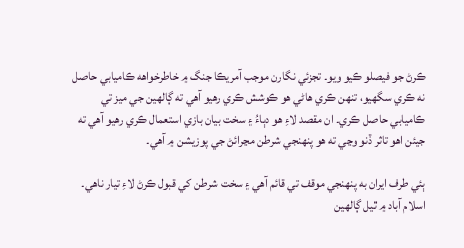ڪرڻ جو فيصلو ڪيو ويو۔ تجزئي نگارن موجب آمريڪا جنگ ۾ خاطرخواهه ڪاميابي حاصل نه ڪري سگهيو، تنهن ڪري هاڻي هو ڪوشش ڪري رهيو آهي ته ڳالهين جي ميز تي ڪاميابي حاصل ڪري۔ ان مقصد لاءِ هو دٻاءُ ۽ سخت بيان بازي استعمال ڪري رهيو آهي ته جيئن اهو تاثر ڏنو وڃي ته هو پنهنجي شرطن مڃرائڻ جي پوزيشن ۾ آهي۔

ٻئي طرف ايران به پنهنجي موقف تي قائم آهي ۽ سخت شرطن کي قبول ڪرڻ لاءِ تيار ناهي۔ اسلام آباد ۾ ٿيل ڳالهين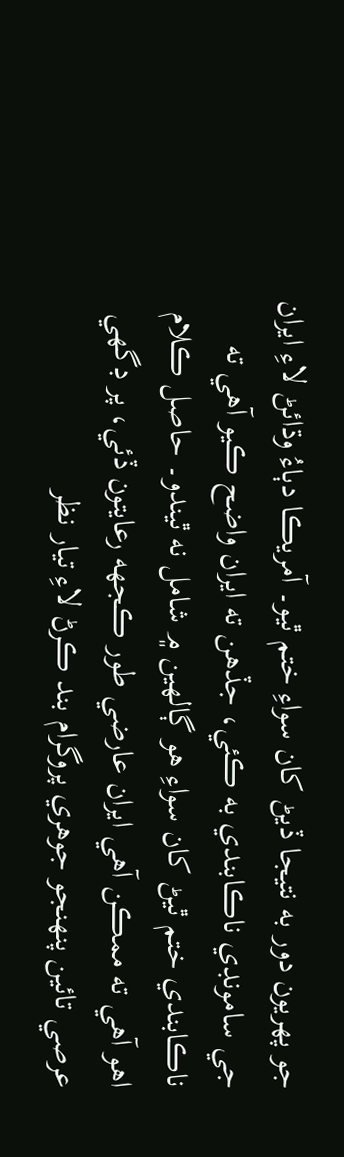جو پهريون دور به نتيجا ڏيڻ کان سواءِ ختم ٿيو۔ آمريڪا دٻاءُ وڌائڻ لاءِ ايران جي سامونڊي ناڪابندي به ڪئي، جڏهن ته ايران واضح ڪيو آهي ته ناڪابندي ختم ٿيڻ کان سواءِ هو ڳالهين ۾ شامل نه ٿيندو۔ حاصل ڪلام اهو آهي ته ممڪن آهي ايران عارضي طور ڪجهه رعايتون ڏئي، پر ڊگهي عرصي تائين پنهنجو جوهري پروگرام بند ڪرڻ لاءِ تيار نظر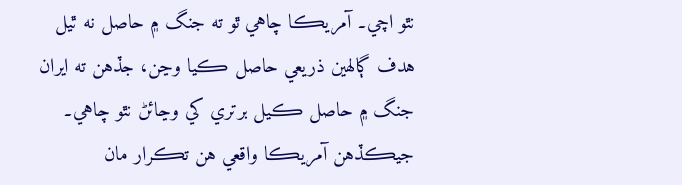نٿو اچي۔ آمريڪا چاهي ٿو ته جنگ ۾ حاصل نه ٿيل هدف ڳالهين ذريعي حاصل ڪيا وڃن، جڏهن ته ايران جنگ ۾ حاصل ڪيل برتري کي وڃائڻ نٿو چاهي۔ جيڪڏهن آمريڪا واقعي هن تڪرار مان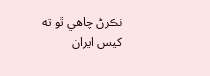نڪرڻ چاهي ٿو ته کيس ايران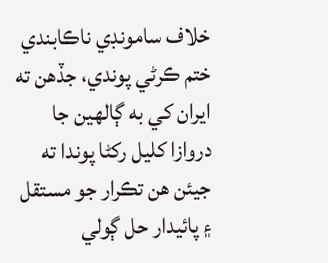خلاف سامونڊي ناڪابندي ختم ڪرڻي پوندي، جڏهن ته ايران کي به ڳالهين جا دروازا کليل رکڻا پوندا ته جيئن هن تڪرار جو مستقل ۽ پائيدار حل ڳولي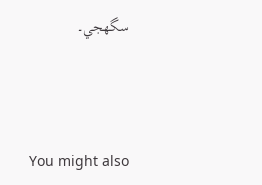سگهجي۔



You might also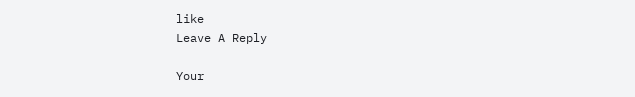like
Leave A Reply

Your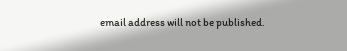email address will not be published.